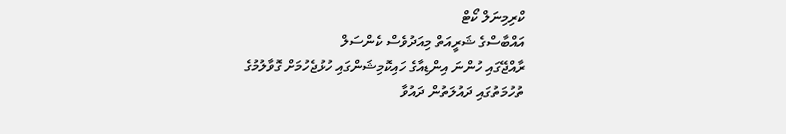ކްރިމިނަލް ކޯޓް
އައްބާސްގެ ޝަރީއަތް މިއަދުވެސް ކެންސަލް
ރާއްޖޭގައި ހުންނަ އިންޑިއާގެ ހައިކޮމިޝަންގައި ހުޅުޖެހުމަށް ގޮވާލުމުގެ ތުހުމަތުގައި ދައުލަތުން ދައުވާ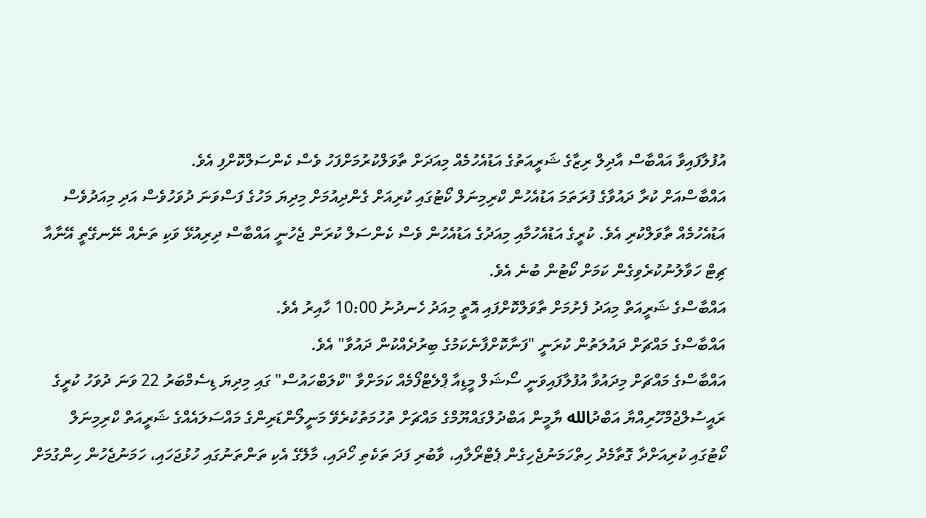އުފުލާފައިވާ އައްބާސް އާދިލް ރިޒާގެ ޝަރީއަތުގެ އަޑުއެހުމެއް މިއަދަށް ތާވަލްކުރުމަށްފަހު ވެސް ކެންސަލްކޮށްފި އެވެ.
އައްބާސްއަށް ކުރާ ދައުވާގެ ފުރަތަމަ އަޑުއެހުން ކްރިމިނަލް ކޯޓުގައި ކުރިއަށް ގެންދިއުމަށް މިދިޔަ މަހުގެ ފަސްވަނަ ދުވަހުވެސް އަދި މިއަދުވެސް އަޑުއެހުމެއް ތާވަލްކުރި އެވެ. ކުރީގެ އަޑުއެހުމާއި މިއަދުގެ އަޑުއެހުން ވެސް ކެންސަލް ކުރަން ޖެހުނީ އައްބާސް ދިރިއުޅޭ ވަކި ތަނެއް ނޭނގޭތީ އޭނާއާ ޗިޓް ހަވާލުނުކުރެވިގެން ކަމަށް ކޯޓުން ބުނެ އެވެ.
އައްބާސްގެ ޝަރީއަތް މިއަދު ފެށުމަށް ތާވަލްކޮށްފައި އޮތީ މިއަދު ހެނދުނު 10:00 ހާއިރު އެވެ.
އައްބާސްގެ މައްޗަށް ދައުލަތުން ކުރަނީ "ފަނާކޮށްފާނެކަމުގެ ބިރުދެއްކުން ދައުވާ" އެވެ.
އައްބާސްގެ މައްޗަށް މިދައުވާ އުފުލާފައިވަނީ ސޯޝަލް މީޑިއާ ޕްލެޓްފޯމެއް ކަމަށްވާ "ކްލަބްހައުސް" ގައި މިދިޔަ ޑިސެމްބަރު 22 ވަނަ ދުވަހު ކުރީގެ ރައީސުލްޖުމްހޫރިއްޔާ އަބްދުالله ޔާމީން އަބްދުލްގައްޔޫމްގެ މައްޗަށް ތުހުމަތުކުރެވޭ މަނީލޯންޑަރިންގެ މައްސަލައެއްގެ ޝަރީއަތް ކްރިމިނަލް ކޯޓުގައި ކުރިއަށްދާ ގޮތާމެދު ހިތްހަމަނުޖެހިގެން ޕެޓްރޯލާއި، ވާބުރި ފަދަ ތަކެތި ހޯދައި، މާލޭގެ އެކި ތަންތަނުގައި ހުޅުޖަހައި، ހަމަނުޖެހުން ހިންގުމަށް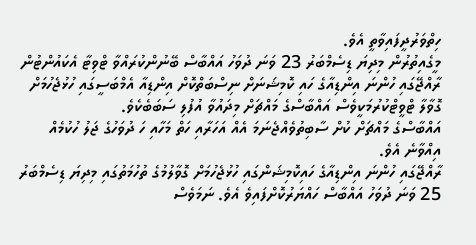ހިތްވަރުދީފައިވާތީ އެވެ.
މީގެއިތުރުން މިދިޔަ ޑިސެމްބަރު 23 ވަނަ ދުވަހު އައްބާސް ބޭނުންކުރައްވާ ޓްވިޓާ އެކައުންޓުން ރާއްޖޭގައި ހުންނަ އިންޑިއާގެ ހައި ކޮމިޝަނަށް ނިސްބަތްކޮށް އިންޑިއާ އެމްބަސީގައި ހުޅުޖެހުމަށް ގޮވާލާ ޓްވީޓްކުރުމަކީވެސް އައްބާސްގެ މައްޗަށް މިދައުވާ އުފުލި ސަބަބެކެވެ.
އައްބާސްގެ މައްޗަށް ކުށް ސާބިތުވެއްޖެނަމަ އެއް އަހަރާއި ހަތް މަހާއި ހަ ދުވަހުގެ ޖަލު ހުކުމެއް އިއްވާނެ އެވެ.
ރާއްޖޭގައި ހުންނަ އިންޑިއާގެ ހައިކޮމިޝަންގައި ހުޅުޖެހުމަށް ގޮވާލުމުގެ ތުހުމަތުގައި މިދިޔަ ޑިސެމްބަރު 25 ވަނަ ދުވަހު އައްބާސް ހައްޔަރުކޮށްފައިވެ އެވެ. ނަމަވެސް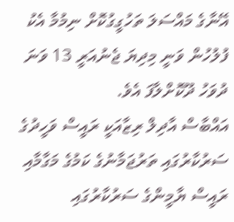އޭނާގެ މައްސަލަ ތަހުގީގުކޮށް ނިމުމާ އެކު ފުލުހުން ވަނީ މިދިޔަ ޖެނުއަރީ 13 ވަނަ ދުވަހު ދޫކޮށްލާފަ އެވެ.
އައްބާސް އާދިލް ރިޒާއަކީ ރައީސް ވަހީދުގެ ސަރުކާރުގައި ތަރުޖަމާނުގެ ކަމުގެ މަގާމާއި ރައީސް ޔާމީންގެ ސަރުކާރުގައި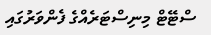ސްޓޭޓް މިނިސްޓަރެއްގެ ފެންވަރުގައި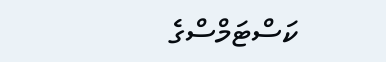ކަސްޓަމްސްގެ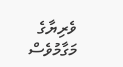ވެރިޔާގެ މަގާމުވެސް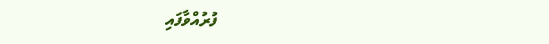ފުރުއްވާފައި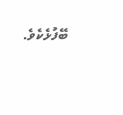ބޭފުޅެކެވެ.